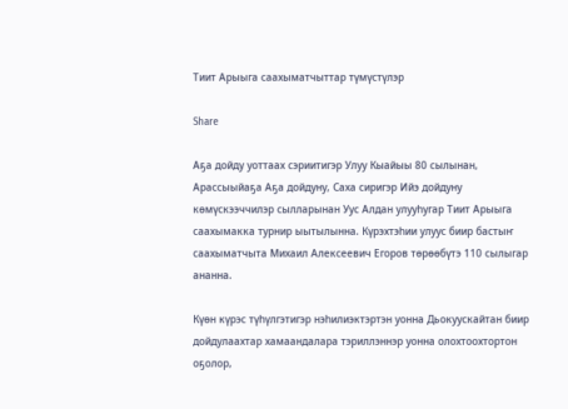Тиит Арыыга саахыматчыттар түмүстүлэр

Share

Аҕа дойду уоттаах сэриитигэр Улуу Кыайыы 80 сылынан, Арассыыйаҕа Аҕа дойдуну, Саха сиригэр Ийэ дойдуну көмүскээччилэр сылларынан Уус Алдан улууһугар Тиит Арыыга саахымакка турнир ыытылынна. Күрэхтэһии улуус биир бастыҥ саахыматчыта Михаил Алексеевич Егоров төрөөбүтэ 110 сылыгар ананна.

Күөн күрэс түһүлгэтигэр нэһилиэктэртэн уонна Дьокуускайтан биир дойдулаахтар хамаандалара тэриллэннэр уонна олохтоохтортон оҕолор,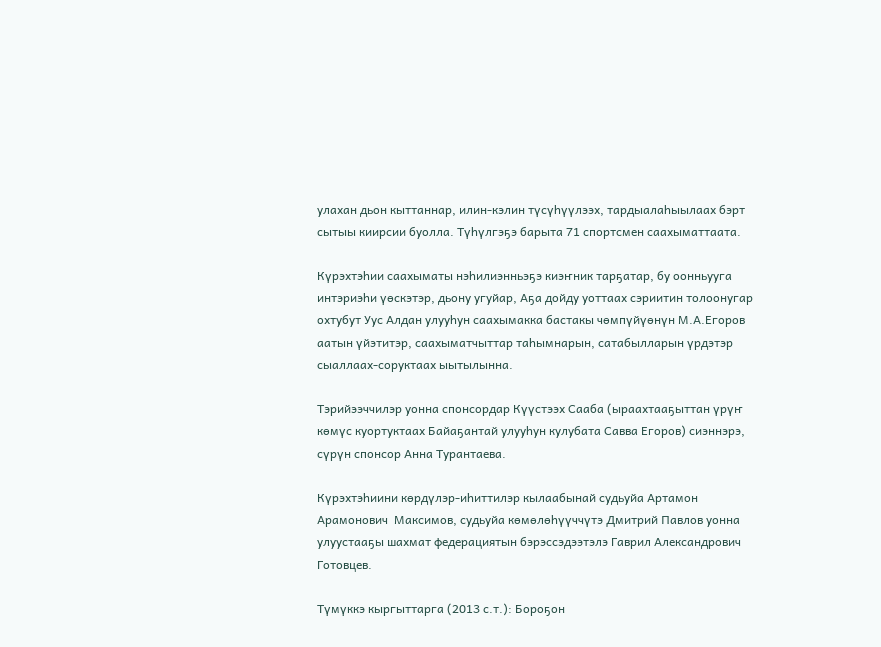улахан дьон кыттаннар, илин-кэлин түсүһүүлээх, тардыалаһыылаах бэрт сытыы киирсии буолла. Түһүлгэҕэ барыта 71 спортсмен саахыматтаата.

Күрэхтэһии саахыматы нэһилиэнньэҕэ киэҥник тарҕатар, бу оонньууга интэриэһи үөскэтэр, дьону угуйар, Аҕа дойду уоттаах сэриитин толоонугар охтубут Уус Алдан улууһун саахымакка бастакы чөмпүйүөнүн М.А.Егоров аатын үйэтитэр, саахыматчыттар таһымнарын, сатабылларын үрдэтэр сыаллаах-соруктаах ыытылынна.

Тэрийээччилэр уонна спонсордар Күүстээх Сааба (ыраахтааҕыттан үрүҥ көмүс куортуктаах Байаҕантай улууhун кулубата Савва Егоров) сиэннэрэ, сүрүн спонсор Анна Турантаева.

Күрэхтэһиини көрдүлэр-иһиттилэр кылаабынай судьуйа Артамон Арамонович  Максимов, судьуйа көмөлөһүүччүтэ Дмитрий Павлов уонна улуустааҕы шахмат федерациятын бэрэссэдээтэлэ Гаврил Александрович Готовцев.

Түмүккэ кыргыттарга (2013 с.т.): Бороҕон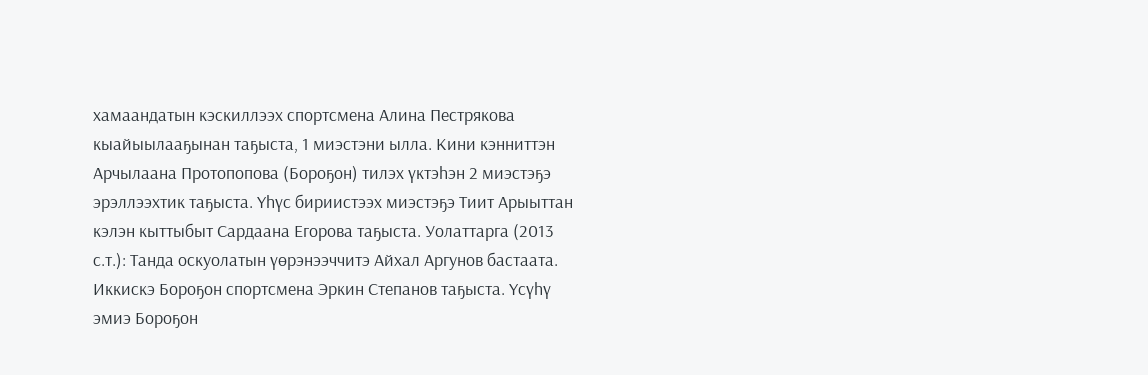хамаандатын кэскиллээх спортсмена Алина Пестрякова кыайыылааҕынан таҕыста, 1 миэстэни ылла. Кини кэнниттэн Арчылаана Протопопова (Бороҕон) тилэх үктэһэн 2 миэстэҕэ эрэллээхтик таҕыста. Үһүс бириистээх миэстэҕэ Тиит Арыыттан кэлэн кыттыбыт Сардаана Егорова таҕыста. Уолаттарга (2013 с.т.): Танда оскуолатын үөрэнээччитэ Айхал Аргунов бастаата. Иккискэ Бороҕон спортсмена Эркин Степанов таҕыста. Үсүһү эмиэ Бороҕон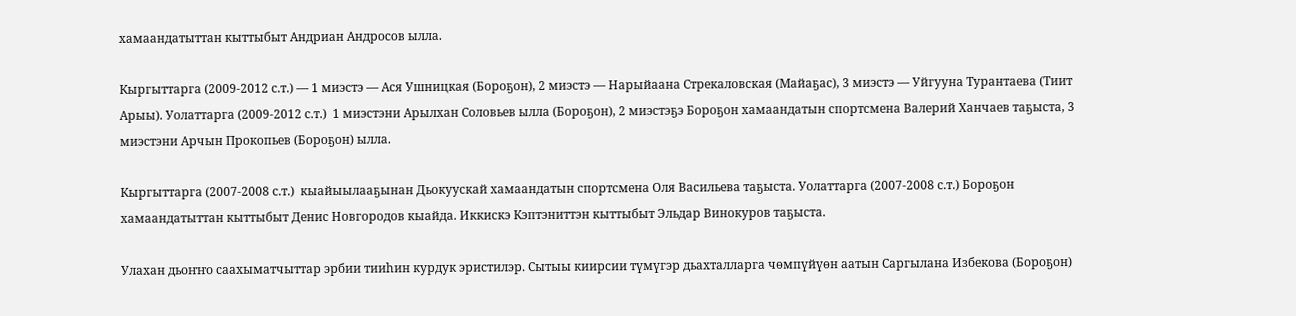хамаандатыттан кыттыбыт Андриан Андросов ылла.

Кыргыттарга (2009-2012 с.т.) — 1 миэстэ — Ася Ушницкая (Бороҕон), 2 миэстэ — Нарыйаана Стрекаловская (Майаҕас), 3 миэстэ — Уйгууна Турантаева (Тиит Арыы). Уолаттарга (2009-2012 с.т.)  1 миэстэни Арылхан Соловьев ылла (Бороҕон), 2 миэстэҕэ Бороҕон хамаандатын спортсмена Валерий Ханчаев таҕыста, 3 миэстэни Арчын Прокопьев (Бороҕон) ылла.

Кыргыттарга (2007-2008 с.т.)  кыайыылааҕынан Дьокуускай хамаандатын спортсмена Оля Васильева таҕыста. Уолаттарга (2007-2008 с.т.) Бороҕон хамаандатыттан кыттыбыт Денис Новгородов кыайда. Иккискэ Кэптэниттэн кыттыбыт Эльдар Винокуров таҕыста.

Улахан дьоҥҥо саахыматчыттар эрбии тииһин курдук эристилэр. Сытыы киирсии түмүгэр дьахталларга чөмпүйүөн аатын Саргылана Избекова (Бороҕон)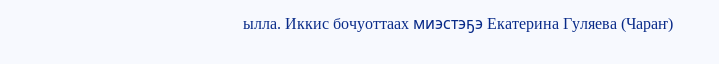ылла. Иккис бочуоттаах миэстэҕэ Екатерина Гуляева (Чараҥ)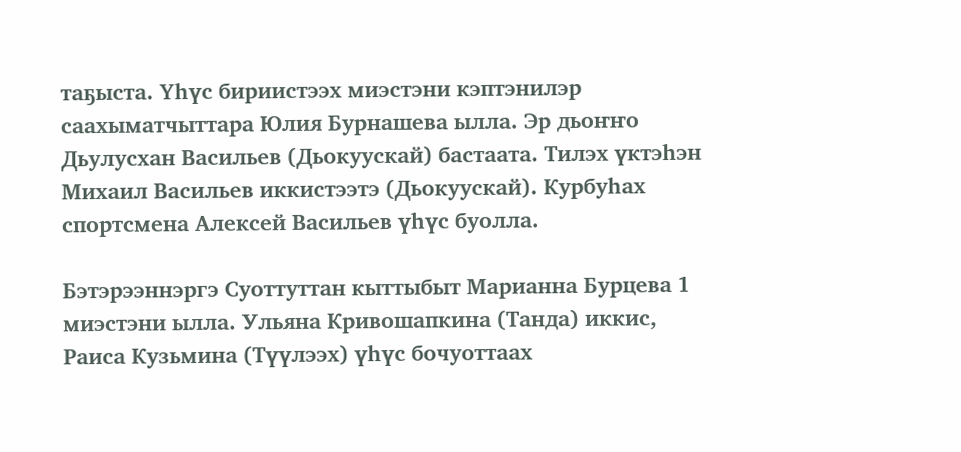таҕыста. Үһүс бириистээх миэстэни кэптэнилэр саахыматчыттара Юлия Бурнашева ылла. Эр дьоҥҥо Дьулусхан Васильев (Дьокуускай) бастаата. Тилэх үктэһэн Михаил Васильев иккистээтэ (Дьокуускай). Курбуһах спортсмена Алексей Васильев үһүс буолла.

Бэтэрээннэргэ Суоттуттан кыттыбыт Марианна Бурцева 1 миэстэни ылла. Ульяна Кривошапкина (Танда) иккис, Раиса Кузьмина (Түүлээх) үһүс бочуоттаах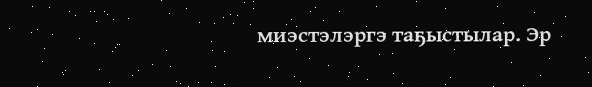миэстэлэргэ таҕыстылар. Эр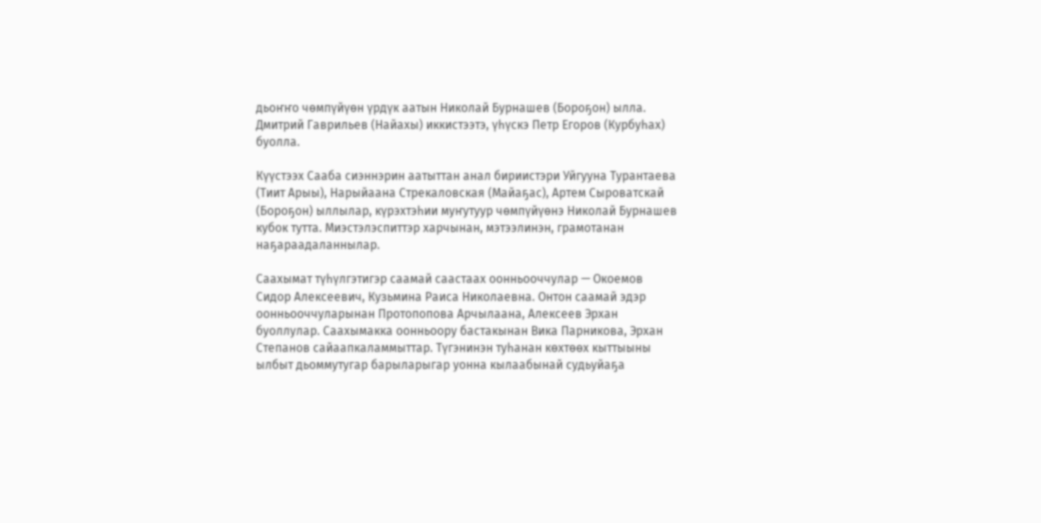дьоҥҥо чөмпүйүөн үрдүк аатын Николай Бурнашев (Бороҕон) ылла. Дмитрий Гаврильев (Найахы) иккистээтэ, үһүскэ Петр Егоров (Курбуһах) буолла.

Күүстээх Сааба сиэннэрин аатыттан анал бириистэри Уйгууна Турантаева (Тиит Арыы), Нарыйаана Стрекаловская (Майаҕас), Артем Сыроватскай (Бороҕон) ыллылар, күрэхтэһии муҥутуур чөмпүйүөнэ Николай Бурнашев кубок тутта. Миэстэлэспиттэр харчынан, мэтээлинэн, грамотанан наҕараадаланнылар.

Саахымат түһүлгэтигэр саамай саастаах оонньооччулар — Окоемов Сидор Алексеевич, Кузьмина Раиса Николаевна. Онтон саамай эдэр оонньооччуларынан Протопопова Арчылаана, Алексеев Эрхан буоллулар. Саахымакка оонньоору бастакынан Вика Парникова, Эрхан Степанов сайаапкаламмыттар. Түгэнинэн туһанан көхтөөх кыттыыны ылбыт дьоммутугар барыларыгар уонна кылаабынай судьуйаҕа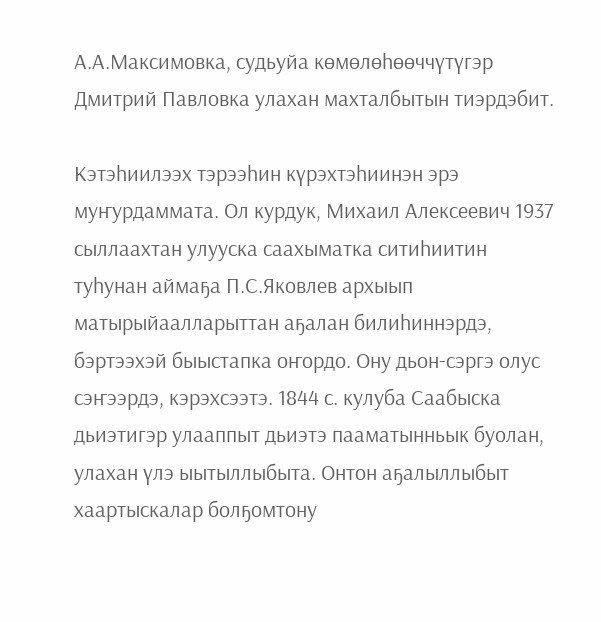А.А.Максимовка, судьуйа көмөлөһөөччүтүгэр Дмитрий Павловка улахан махталбытын тиэрдэбит.

Кэтэһиилээх тэрээһин күрэхтэһиинэн эрэ муҥурдаммата. Ол курдук, Михаил Алексеевич 1937 сыллаахтан улууска саахыматка ситиһиитин туһунан аймаҕа П.С.Яковлев архыып матырыйаалларыттан аҕалан билиһиннэрдэ, бэртээхэй быыстапка оҥордо. Ону дьон-сэргэ олус сэҥээрдэ, кэрэхсээтэ. 1844 с. кулуба Саабыска дьиэтигэр улааппыт дьиэтэ пааматынньык буолан, улахан үлэ ыытыллыбыта. Онтон аҕалыллыбыт хаартыскалар болҕомтону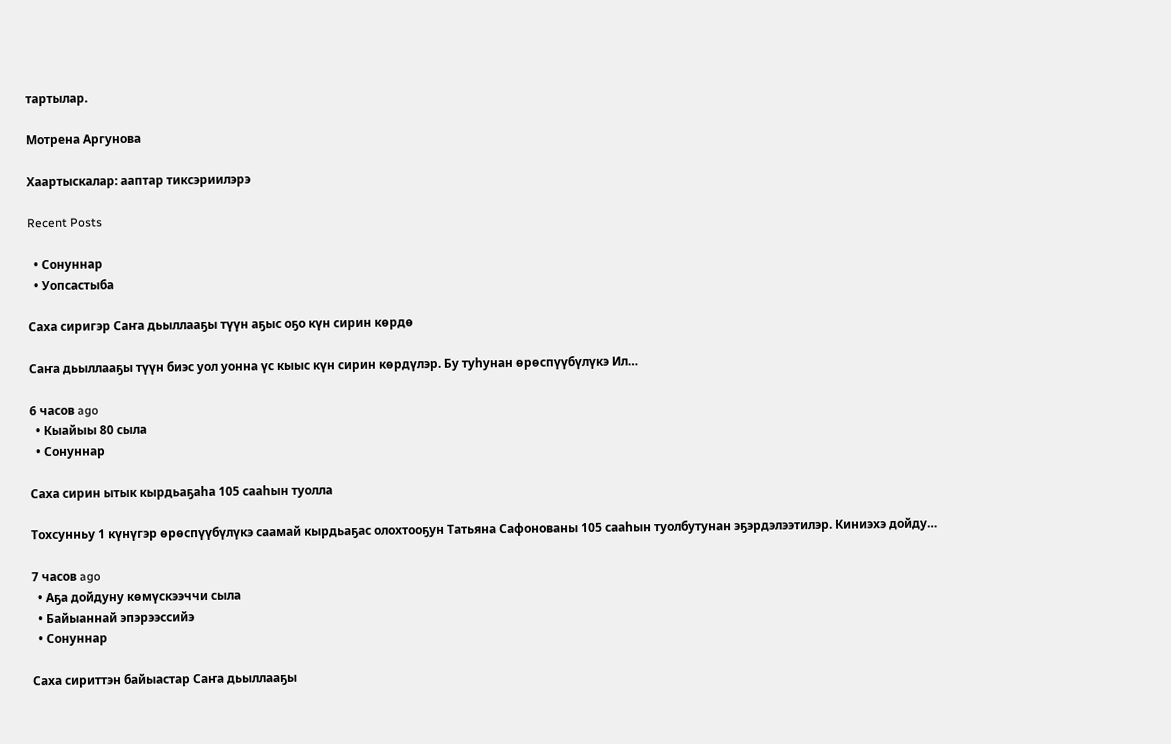тартылар.

Мотрена Аргунова

Хаартыскалар: ааптар тиксэриилэрэ

Recent Posts

  • Сонуннар
  • Уопсастыба

Саха сиригэр Саҥа дьыллааҕы түүн аҕыс оҕо күн сирин көрдө

Саҥа дьыллааҕы түүн биэс уол уонна үс кыыс күн сирин көрдүлэр. Бу туһунан өрөспүүбүлүкэ Ил…

6 часов ago
  • Кыайыы 80 сыла
  • Сонуннар

Саха сирин ытык кырдьаҕаһа 105 сааһын туолла

Тохсунньу 1 күнүгэр өрөспүүбүлүкэ саамай кырдьаҕас олохтооҕун Татьяна Сафонованы 105 сааһын туолбутунан эҕэрдэлээтилэр. Киниэхэ дойду…

7 часов ago
  • Аҕа дойдуну көмүскээччи сыла
  • Байыаннай эпэрээссийэ
  • Сонуннар

Саха сириттэн байыастар Саҥа дьыллааҕы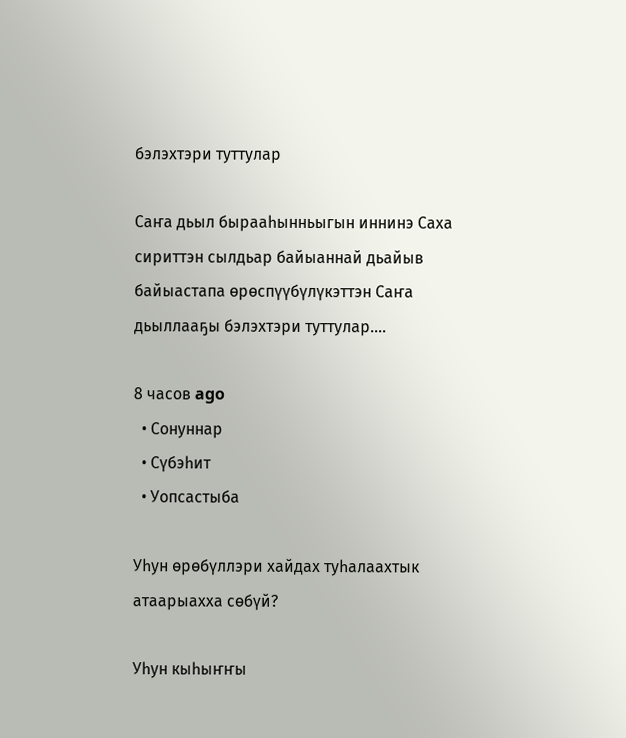бэлэхтэри туттулар

Саҥа дьыл бырааһынньыгын иннинэ Саха сириттэн сылдьар байыаннай дьайыв байыастапа өрөспүүбүлүкэттэн Саҥа дьыллааҕы бэлэхтэри туттулар.…

8 часов ago
  • Сонуннар
  • Сүбэһит
  • Уопсастыба

Уһун өрөбүллэри хайдах туһалаахтык атаарыахха сөбүй?

Уһун кыһыҥҥы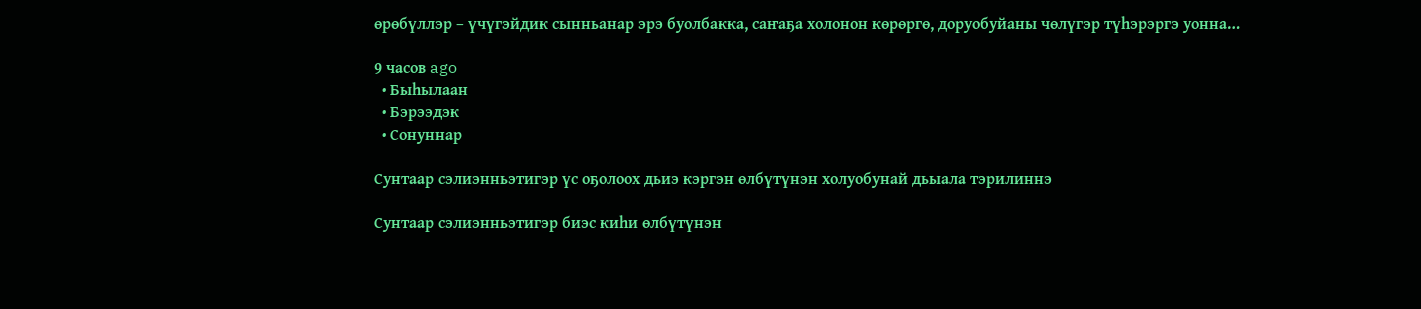өрөбүллэр – үчүгэйдик сынньанар эрэ буолбакка, саҥаҕа холонон көрөргө, доруобуйаны чөлүгэр түһэрэргэ уонна…

9 часов ago
  • Быһылаан
  • Бэрээдэк
  • Сонуннар

Сунтаар сэлиэнньэтигэр үс оҕолоох дьиэ кэргэн өлбүтүнэн холуобунай дьыала тэрилиннэ

Сунтаар сэлиэнньэтигэр биэс киһи өлбүтүнэн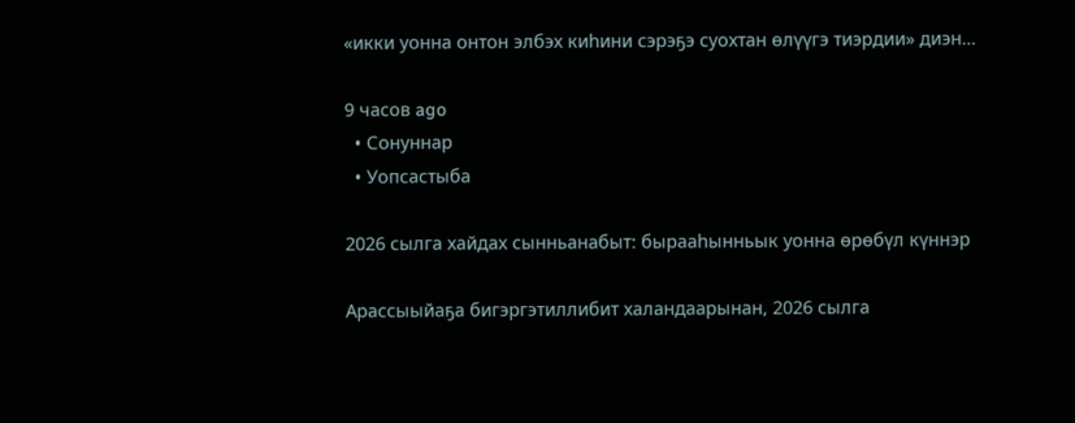«икки уонна онтон элбэх киһини сэрэҕэ суохтан өлүүгэ тиэрдии» диэн…

9 часов ago
  • Сонуннар
  • Уопсастыба

2026 сылга хайдах сынньанабыт: бырааһынньык уонна өрөбүл күннэр

Арассыыйаҕа бигэргэтиллибит халандаарынан, 2026 сылга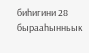биһигини 28 бырааһынньык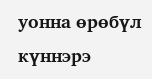уонна өрөбүл күннэрэ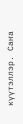күүтэллэр. Саҥа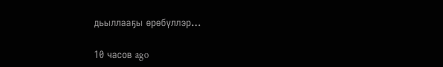дьыллааҕы өрөбүллэр…

10 часов ago